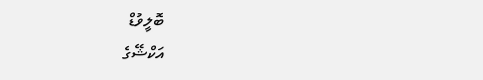ބޮލީވުޑް
އަކްޝޭގެ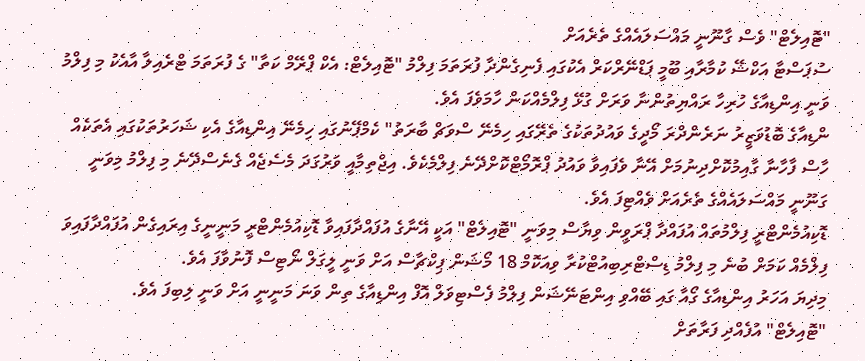"ޓޮއިލެޓް" ވެސް ގާނޫނީ މައްސަލައެއްގެ ތެރެއަށް
ސުޕަސްޓާ އަކްޝޭ ކުމާރާއި ބޫމީ ޕަޑްނޭރްކަރް އެކުގައި ފެނިގެންދާ ފުރަތަމަ ފިލްމު "ޓޮއިލެޓް: އެކް ޕްރޭމް ކަތާ" ގެ ފުރަތަމަ ޓްރެއިލާ އާއެކު މި ފިލްމު ވަނީ އިންޑިއާގެ ހުރިހާ ރައްޔިތުންނާ ވަރަށް ގުޅޭ ފިލްމެއްކަން ހާމަވެފަ އެވެ.
ންޑިއާގެ ބޮޑުވަޒީރު ނަރެންދްރަ މޯދީގެ ވައުދުތަކުގެ ތެރޭގައި ހިމެނޭ ސްވަޗް ބާރަތު" ކެމްޕޭނުގައި ހިމެނޭ އިންޑިއާގެ އެކި ޝަހަރުތަކުގައި އެތަކެއް ހާސް ފާހާނާ ގާއިމުކޮށްދިނުމަށް އޭނާ ވެފައިވާ ވައުދު ޕްރޮމޯޓްކޮށްދޭނެ ފިލްމެކެވެ. އިޖްތިމާއީ ވަރުގަދަ މެސެޖެއް ގެނެސްދޭނެ މި ފިލްމު މިވަނީ ގަނޫނީ މައްސަލައެއްގެ ތެރެއަށް ވެއްޓިފަ އެވެ.
ޑޮކިއުމެންޓްރީ ފިލްމުތައް އުފައްދާ ޕްރަވީން ވިޔާސް މިވަނީ "ޓޮއިލެޓް" އަކީ އޭނާގެ އުފައްދާފައިވާ ޑޮކިއުމެންޓްރީ މަނީނީގެ އިރައިގެން އުފައްދާފައިވަ ފިލްމެއް ކަމަށް ބުނެ މި ފިލްމު ޑިސްޓްރިބިއުޓްކުރާ ވިއަކޮމް 18 މޯޝަން ޕިކްޗާސް އަށް ވަނީ ލީގަލް ނޯޓިސް ފޮނުވާފަ އެވެ.
މިދިޔަ އަހަރު އިންޑިއާގެ ގޯއާ ގައި ބޭއްވި އިންޓަނޭޝަން ފިލްމު ފެސްޓިވަލް އޮފް އިންޑިއާގެ ތިން ވަނަ މަނީނީ އަށް ވަނީ ލިބިފަ އެވެ.
"ޓޮއިލެޓް" އުފެއްދި ފަރާތަށް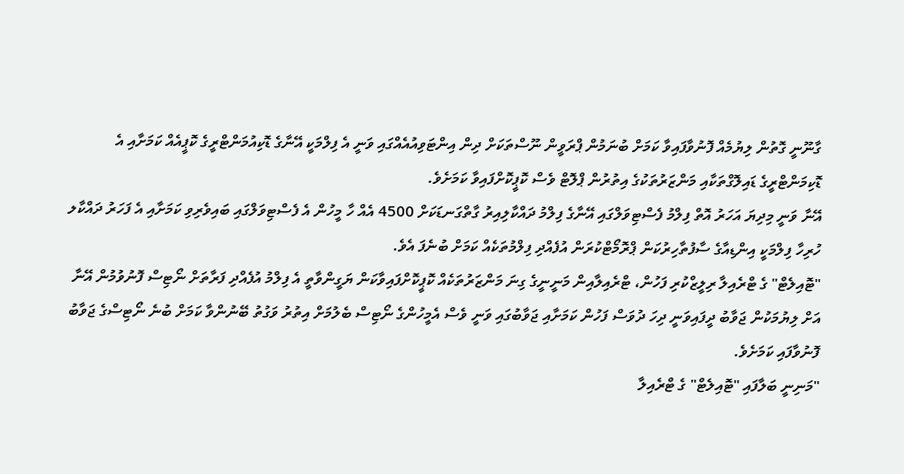ގާނޫނީ ގޮތުން ލިޔުމެއް ފޮނުވާފައިވާ ކަމަށް ބުނަމުން ޕްރަވީން ނޫސްތަކަށް ދިން އިންޓަވިއުއެއްގައި ވަނީ އެ ފިލްމަކީ އޭނާގެ ޑޮކިއުމަންޓްރީގެ ކޮޕީއެއް ކަމަށާއި އެ ޑޮކިމަންޓްރީގެ ޑައިލޮގްތަކާއި މަންޒަރުތަކުގެ އިތުރުން ޕްލޮޓް ވެސް ކޮޕީކޮށްފައިވާ ކަމަށެވެ.
އޭނާ ވަނީ މިދިޔަ އަހަރު އޮތް ފިލްމު ފެސްޓިވަލްގައި އޭނާގެ ފިލްމު ދައްކާލިއިރު ގާތްގަނޑަކަށް 4500 އެއް ހާ މީހުން އެ ފެސްޓިވަލްގައި ބައިވެރިވި ކަމަށާއި އެ ފަހަރު ދައްކާލ ހުރިހާ ފިލްމަކީ އިންޑިއާގެ ސާފުތާހިރުކަން ޕްރޮމޯޓްކުރަން އުފެއްދި ފިލްމުތަކެއް ކަމަށް ބުނެފަ އެވެ.
"ޓޮއިލެޓް" ގެ ޓްރެއިލާ ރިލީޒްކުރި ފަހުން، ޓްރެއިލާއިން މަނީނީގެ ގިނަ މަންޒަރުތަކެއް ކޮޕީކޮށްފައިވާކަން ޔަގީންވާތީ އެ ފިލްމު އުފެއްދި ފަރާތަށް ނޯޓިސް ފޮނުވުމުން އޭނާ އަށް ލިޔުމަކުން ޖަވާބު ދީފައިވަނީ ދިހަ ދުވަސް ފަހުން ކަމަށާއި ޖަވާބުގައި ވަނީ ވެސް އެމީހުންގެ ނޯޓިސް ބެލުމަށް އިތުރު ވަގުތު ބޭނުންވާ ކަމަށް ބުނެ ނޯޓިސްގެ ޖަވާބު ފޮނުވާފައި ކަމަށެވެ.
"މަނިނީ ބަލާފައި "ޓޮއިލެޓް" ގެ ޓްރެއިލާ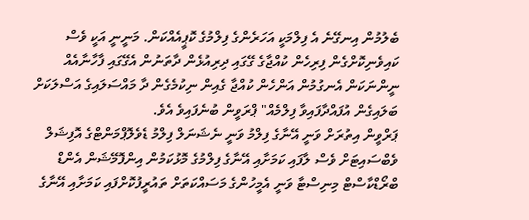ބެލުމުން އިނގޭނެ އެ ފިލްމަކީ އަހަރެންގެ ފިލްމުގެ ކޮޕީއެއްކަން. މަނީނީ އަކީ ވެސް ކައިވެނިކޮށްގެން ފިރިހެން ކުއްޖާގެ ގޭގައި ދިރިއުޅެން ދާތަނުން އެގޭގައި ފާހާނާއެއް ނީންނަކަން އެނގުމުން އަންހެން ކުއްޖާ ގެއިން ނިކުމެގެން ދާ މައްސަލައިގެ އަސްލަކަށް ބަލައިގެން އުފައްދާފައިވާ ފިލްމެއް" ޕްރަވީން ބުނެފައިވެ އެވެ.
ޕަރްވީން އިތުރަށް ވަނީ އޭނާގެ ފިލްމު ވަނީ ނެޝަނަލް ފިލްމު ޑެވެލޮޕްމަންޓްގެ އޮފިޝަލް ވެބްސައިޓަށް ވެސް ލާފައި ކަމަށާއި އޭނާގެ ފިލްމުގެ މޮޅުކަމުން އިންފޮމޭޝަން އެންޑް ބްރޯޑްކާސްޓް މިނިސްޓާ ވަނީ އެމީހުންގެ މަސައްކަތަށް ތައުރީފުކޮށްފައި ކަމަށާއި އޭނާގެ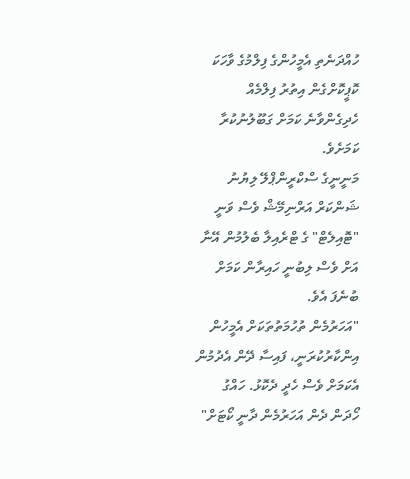ހުއްދަނެތި އެމީހުންގެ ފިލްމުގެ ވާހަކަ ކޮޕީކޮށްގެން އިތުރު ފިލްމެއް ހެދިގެންވާނެ ކަމަށް ގަބޫލުނުކުރާ ކަމަށެވެ.
މަނީނީގެ ސްކްރީންޕްލޭ ލިޔުނު ޝަންކަރް އަރްނިމޭޝް ވެސް ވަނީ "ޓޮއިލެޓް" ގެ ޓްރެއިލާ ބެލުމުން އޭނާ އަށް ވެސް ލިބުނީ ހައިރާން ކަމަށް ބުނެފަ އެވެ.
"އަހަރުމެން ތުހުމަތުތަކަށް އެމީހުން އިންކާރުކުރަނީ، ފައިސާ ދޭން އެދުމުން އެކަމަށް ވެސް ހެދީ ދެކޮޅު. ހައްގު ހޯދަން ދެން އަހަރުމެން ދާނީ ކޯޓަށް"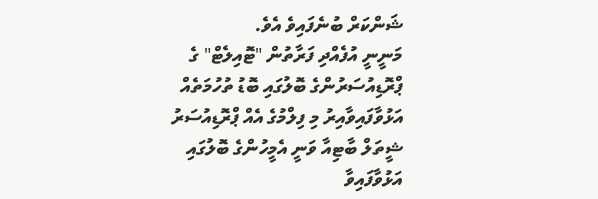ޝަންކަރް ބުނެފައިވެ އެވެ.
މަނީނީ އުފެއްދި ފަރާތުން "ޓޮއިލެޓް" ގެ ޕްރޮޑިއުސަރުންގެ ބޮލުގައި ބޮޑު ތުހުމަތެއް އަޅުވާފައިވާއިރު މި ފިލްމުގެ އެއް ޕްރޮޑިއުސަރު ޝީތަލް ބާޓިއާ ވަނީ އެމީހުންގެ ބޮލުގައި އަޅުވާފައިވާ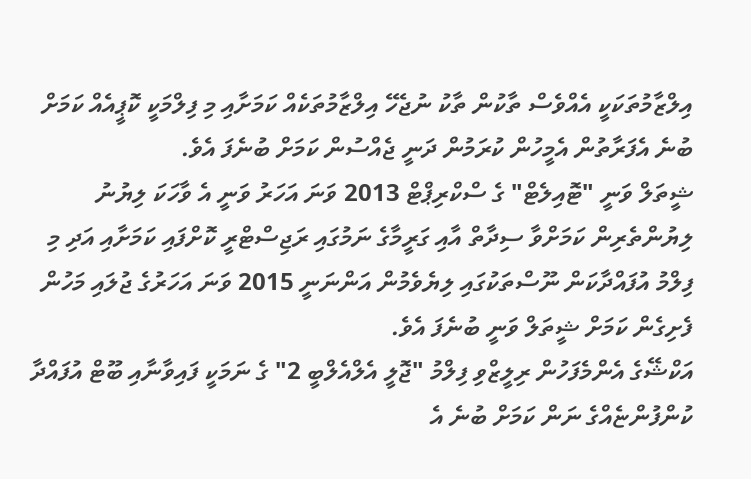އިލްޒާމުތަކަކީ އެއްވެސް ތާކުން ތާކު ނުޖެހޭ އިލްޒާމުތަކެއް ކަމަށާއި މި ފިލްމަކީ ކޮޕީއެއް ކަމަށް ބުނެ އެފަރާތުން އެމީހުން ކުރަމުން ދަނީ ޖެއްސުން ކަމަށް ބުނެފަ އެވެ.
ޝީތަލް ވަނީ "ޓޮއިލެޓް" ގެ ސްކްރިޕްޓް 2013 ވަނަ އަހަރު ވަނީ އެ ވާހަކަ ލިޔުނު ލިޔުންތެރިން ކަމަށްވާ ސިދާތް އާއި ގަރީމާގެ ނަމުގައި ރަޖިސްޓްރީ ކޮށްފައި ކަމަށާއި އަދި މި ފިލްމު އުފައްދާކަން ނޫސްތަކުގައި ލިޔެވެމުން އަންނަނީ 2015 ވަނަ އަހަރުގެ ޖުލައި މަހުން ފެށިގެން ކަމަށް ޝީތަލް ވަނީ ބުނެފަ އެވެ.
އަކްޝޭގެ އެންމެފަހުން ރިލީޒްވި ފިލްމު "ޖޮލީ އެލްއެލްބީ 2" ގެ ނަމަކީ ފައިވާނާއި ބޫޓް އުފައްދާ ކުންފުންޏެއްގެ ނަން ކަމަށް ބުނެ އެ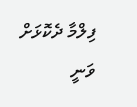ފިލްމާ ދެކޮޅަށް ވަނީ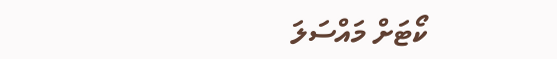ކޯޓަށް މައްސަލަ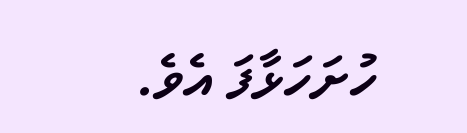ހުށަހަޅާފަ އެވެ.